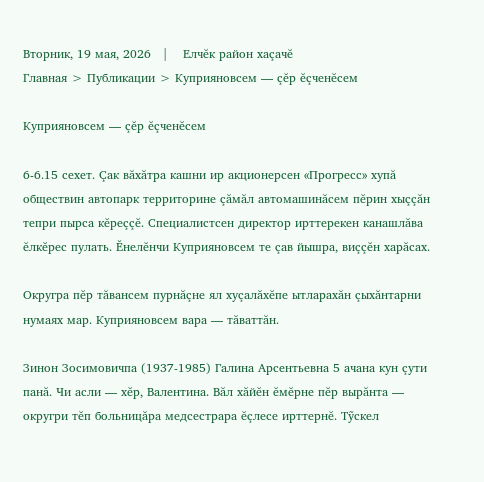Вторник, 19 мая, 2026   |    Елчĕк район хаçачĕ
Главная > Публикации > Куприяновсем — çĕр ĕçченĕсем

Куприяновсем — çĕр ĕçченĕсем

6-6.15 сехет. Çак вăхăтра кашни ир акционерсен «Прогресс» хупă обществин автопарк территорине çăмăл автомашинăсем пĕрин хыççăн тепри пырса кĕреççĕ. Специалистсен директор ирттерекен канашлăва ĕлкĕрес пулать. Ĕнелĕнчи Куприяновсем те çав йышра, виççĕн харăсах.

Округра пĕр тăвансем пурнăçне ял хуçалăхĕпе ытларахăн çыхăнтарни нумаях мар. Куприяновсем вара — тăваттăн.

Зинон Зосимовичпа (1937-1985) Галина Арсентьевна 5 ачана кун çути панă. Чи асли — хĕр, Валентина. Вăл хăйĕн ĕмĕрне пĕр вырăнта — округри тĕп больницăра медсестрара ĕçлесе ирттернĕ. Тỹскел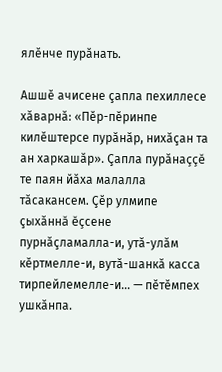ялĕнче пурăнать.

Ашшĕ ачисене çапла пехиллесе хăварнă: «Пĕр-пĕринпе килĕштерсе пурăнăр, нихăçан та ан харкашăр». Çапла пурăнаççĕ те паян йăха малалла тăсакансем. Çĕр улмипе çыхăннă ĕçсене пурнăçламалла-и, утă-улăм кĕртмелле-и, вутă-шанкă касса тирпейлемелле-и… — пĕтĕмпех ушкăнпа.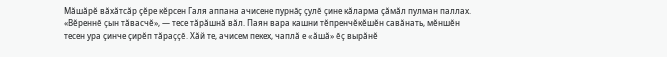Мăшăрĕ вăхăтсăр çĕре кĕрсен Галя аппана ачисене пурнăç çулĕ çине кăларма çăмăл пулман паллах. «Вĕреннĕ çын тăвасчĕ», — тесе тăрăшнă вăл. Паян вара кашни тĕпренчĕкĕшĕн савăнать, мĕншĕн тесен ура çинче çирĕп тăраççĕ. Хăй те, ачисем пекех, чаплă е «ăшă» ĕç вырăнĕ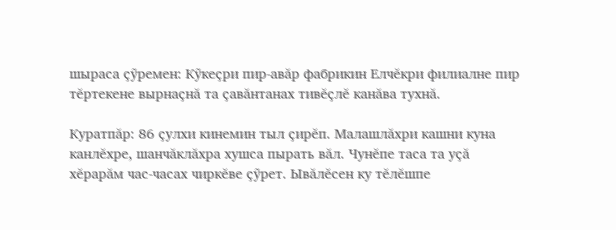шыраса çỹремен: Кỹкеçри пир-авăр фабрикин Елчĕкри филиалне пир тĕртекене вырнаçнă та çавăнтанах тивĕçлĕ канăва тухнă.

Куратпăр: 86 çулхи кинемин тыл çирĕп. Малашлăхри кашни куна канлĕхре, шанчăклăхра хушса пырать вăл. Чунĕпе таса та уçă хĕрарăм час-часах чиркĕве çỹрет. Ывăлĕсен ку тĕлĕшпе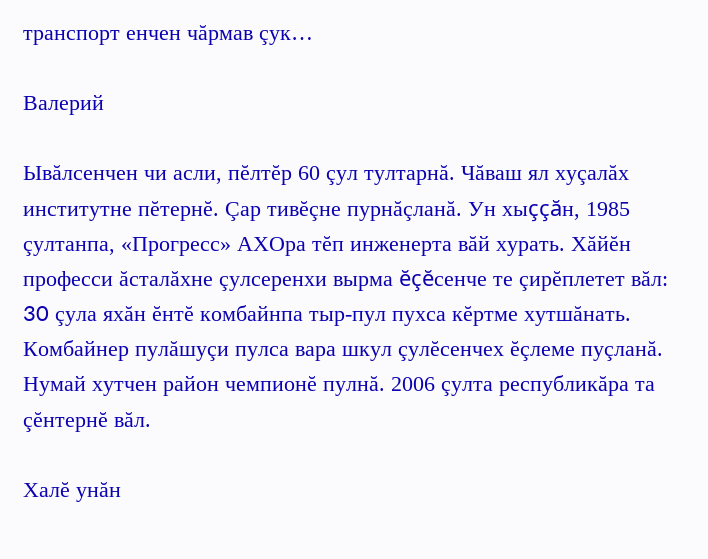транспорт енчен чăрмав çук…

Валерий

Ывăлсенчен чи асли, пĕлтĕр 60 çул тултарнă. Чăваш ял хуçалăх институтне пĕтернĕ. Çар тивĕçне пурнăçланă. Ун хыççăн, 1985 çултанпа, «Прогресс» АХОра тĕп инженерта вăй хурать. Хăйĕн професси ăсталăхне çулсеренхи вырма ĕçĕсенче те çирĕплетет вăл: 30 çула яхăн ĕнтĕ комбайнпа тыр-пул пухса кĕртме хутшăнать. Комбайнер пулăшуçи пулса вара шкул çулĕсенчех ĕçлеме пуçланă. Нумай хутчен район чемпионĕ пулнă. 2006 çулта республикăра та çĕнтернĕ вăл.

Халĕ унăн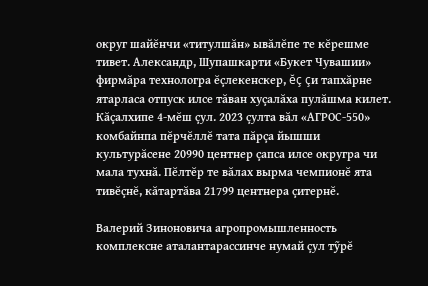округ шайĕнчи «титулшăн» ывăлĕпе те кĕрешме тивет. Александр, Шупашкарти «Букет Чувашии» фирмăра технологра ĕçлекенскер, ĕç çи тапхăрне ятарласа отпуск илсе тăван хуçалăха пулăшма килет. Кăçалхипе 4-мĕш çул. 2023 çулта вăл «АГРОС-550» комбайнпа пĕрчĕллĕ тата пăрçа йышши культурăсене 20990 центнер çапса илсе округра чи мала тухнă. Пĕлтĕр те вăлах вырма чемпионĕ ята тивĕçнĕ, кăтартăва 21799 центнера çитернĕ.

Валерий Зиноновича агропромышленность комплексне аталантарассинче нумай çул тỹрĕ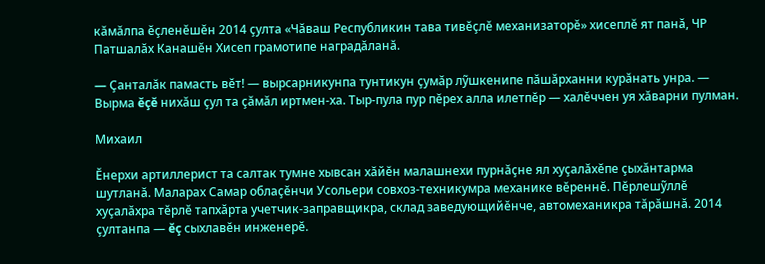кăмăлпа ĕçленĕшĕн 2014 çулта «Чăваш Республикин тава тивĕçлĕ механизаторĕ» хисеплĕ ят панă, ЧР Патшалăх Канашĕн Хисеп грамотипе наградăланă.

— Çанталăк памасть вĕт! — вырсарникунпа тунтикун çумăр лỹшкенипе пăшăрханни курăнать унра. — Вырма ĕçĕ нихăш çул та çăмăл иртмен-ха. Тыр-пула пур пĕрех алла илетпĕр — халĕччен уя хăварни пулман.

Михаил

Ĕнерхи артиллерист та салтак тумне хывсан хăйĕн малашнехи пурнăçне ял хуçалăхĕпе çыхăнтарма шутланă. Маларах Самар облаçĕнчи Усольери совхоз-техникумра механике вĕреннĕ. Пĕрлешỹллĕ хуçалăхра тĕрлĕ тапхăрта учетчик-заправщикра, склад заведующийĕнче, автомеханикра тăрăшнă. 2014 çултанпа — ĕç сыхлавĕн инженерĕ.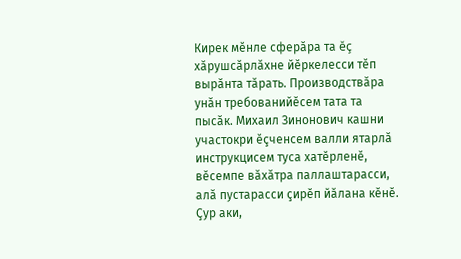Кирек мĕнле сферăра та ĕç хăрушсăрлăхне йĕркелесси тĕп вырăнта тăрать. Производствăра унăн требованийĕсем тата та пысăк. Михаил Зинонович кашни участокри ĕçченсем валли ятарлă инструкцисем туса хатĕрленĕ, вĕсемпе вăхăтра паллаштарасси, алă пустарасси çирĕп йăлана кĕнĕ. Çур аки,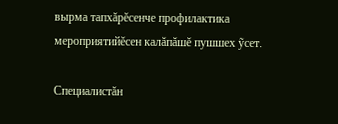вырма тапхăрĕсенче профилактика мероприятийĕсен калăпăшĕ пушшех ỹсет.

Специалистăн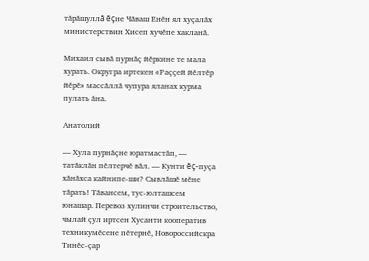тăрăшуллă ĕçне Чăваш Енĕн ял хуçалăх министерствин Хисеп хучĕпе хакланă.

Михаил сывă пурнăç йĕркине те мала хурать. Округра иртекен «Раççей йĕлтĕр йĕрĕ» массăллă чупура яланах курма пулать ăна.

Анатолий

— Хула пурнăçне юратмастăп, — татăклăн пĕлтерчĕ вăл. — Кунти ĕç-пуçа хăнăхса кайнипе-ши? Сывлăшĕ мĕне тăрать! Тăвансем, тус-юлташсем юнашар. Перевоз хулинчи строительство, чылай çул иртсен Хусанти кооператив техникумĕсене пĕтернĕ, Новороссийскра Тинĕс-çар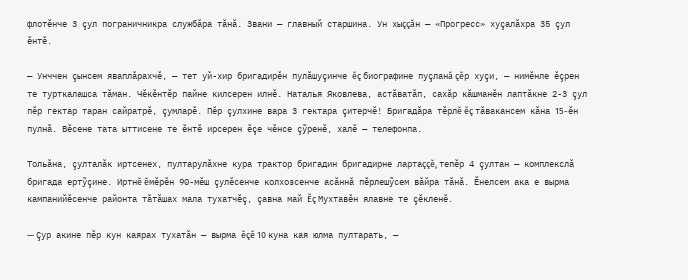флотĕнче 3 çул пограничникра службăра тăнă. Звани — главный старшина. Ун хыççăн — «Прогресс» хуçалăхра 35 çул ĕнтĕ.

— Унччен çынсем яваплăрахчĕ, — тет уй-хир бригадирĕн пулăшуçинче ĕç биографине пуçланă çĕр хуçи, — нимĕнле ĕçрен те турткалашса тăман. Чĕкĕнтĕр пайне килсерен илнĕ. Наталья Яковлева, астăватăп, сахăр кăшманĕн лаптăкне 2-3 çул пĕр гектар таран сайратрĕ, çумларĕ. Пĕр çулхине вара 3 гектара çитерчĕ! Бригадăра тĕрлĕ ĕç тăвакансем кăна 15-ĕн пулнă. Вĕсене тата ыттисене те ĕнтĕ ирсерен ĕçе чĕнсе çỹренĕ, халĕ — телефонпа.

Тольăна, çулталăк иртсенех, пултарулăхне кура трактор бригадин бригадирне лартаççĕ, тепĕр 4 çултан — комплекслă бригада ертỹçине. Иртнĕ ĕмĕрĕн 90-мĕш çулĕсенче колхозсенче асăннă пĕрлешỹсем вăйра тăнă. Ĕнелсем ака е вырма кампанийĕсенче районта тăтăшах мала тухатчĕç, çавна май Ĕç Мухтавĕн ялавне те çĕкленĕ.

— Çур акине пĕр кун каярах тухатăн — вырма ĕçĕ 10 куна кая юлма пултарать, —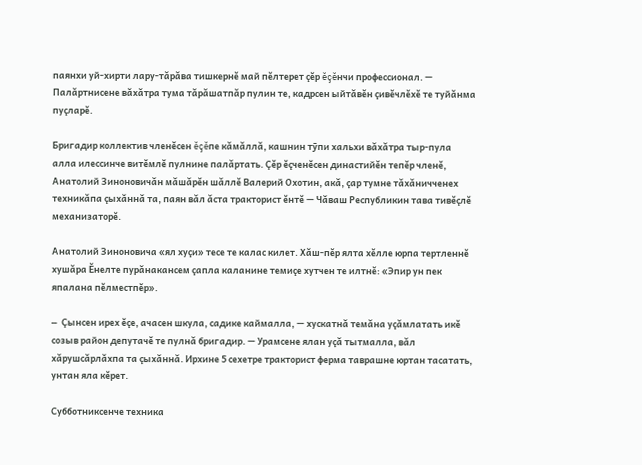паянхи уй-хирти лару-тăрăва тишкернĕ май пĕлтерет çĕр ĕçĕнчи профессионал. — Палăртнисене вăхăтра тума тăрăшатпăр пулин те, кадрсен ыйтăвĕн çивĕчлĕхĕ те туйăнма пуçларĕ.

Бригадир коллектив членĕсен ĕçĕпе кăмăллă, кашнин тỹпи хальхи вăхăтра тыр-пула алла илессинче витĕмлĕ пулнине палăртать. Çĕр ĕçченĕсен династийĕн тепĕр членĕ, Анатолий Зиноновичăн мăшăрĕн шăллĕ Валерий Охотин, акă, çар тумне тăхăничченех техникăпа çыхăннă та, паян вăл ăста тракторист ĕнтĕ — Чăваш Республикин тава тивĕçлĕ механизаторĕ.

Анатолий Зиноновича «ял хуçи» тесе те калас килет. Хăш-пĕр ялта хĕлле юрпа тертленнĕ хушăра Ĕнелте пурăнакансем çапла каланине темиçе хутчен те илтнĕ: «Эпир ун пек япалана пĕлместпĕр».

— Çынсен ирех ĕçе, ачасен шкула, садике каймалла, — хускатнă темăна уçăмлатать икĕ созыв район депутачĕ те пулнă бригадир. — Урамсене ялан уçă тытмалла, вăл хăрушсăрлăхпа та çыхăннă. Ирхине 5 сехетре тракторист ферма таврашне юртан тасатать, унтан яла кĕрет.

Субботниксенче техника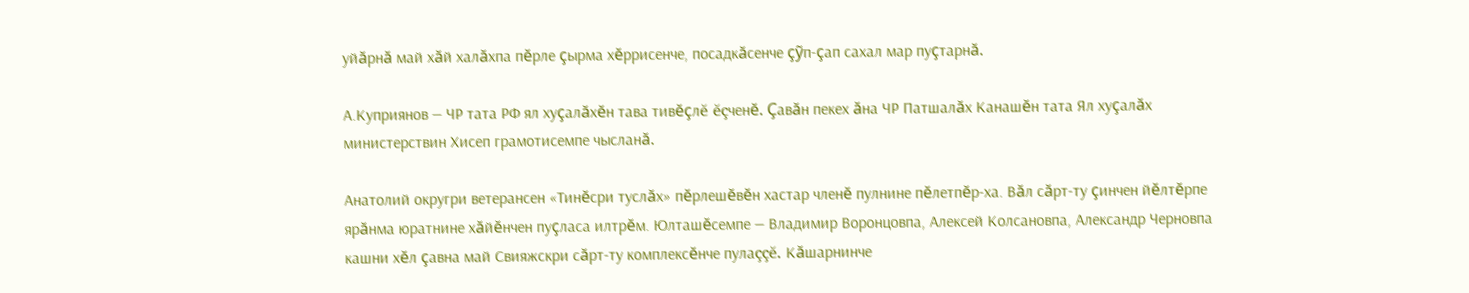уйăрнă май хăй халăхпа пĕрле çырма хĕррисенче, посадкăсенче çỹп-çап сахал мар пуçтарнă.

А.Куприянов — ЧР тата РФ ял хуçалăхĕн тава тивĕçлĕ ĕçченĕ. Çавăн пекех ăна ЧР Патшалăх Канашĕн тата Ял хуçалăх министерствин Хисеп грамотисемпе чысланă.

Анатолий округри ветерансен «Тинĕсри туслăх» пĕрлешĕвĕн хастар членĕ пулнине пĕлетпĕр-ха. Вăл сăрт-ту çинчен йĕлтĕрпе ярăнма юратнине хăйĕнчен пуçласа илтрĕм. Юлташĕсемпе — Владимир Воронцовпа, Алексей Колсановпа, Александр Черновпа кашни хĕл çавна май Свияжскри сăрт-ту комплексĕнче пулаççĕ. Кăшарнинче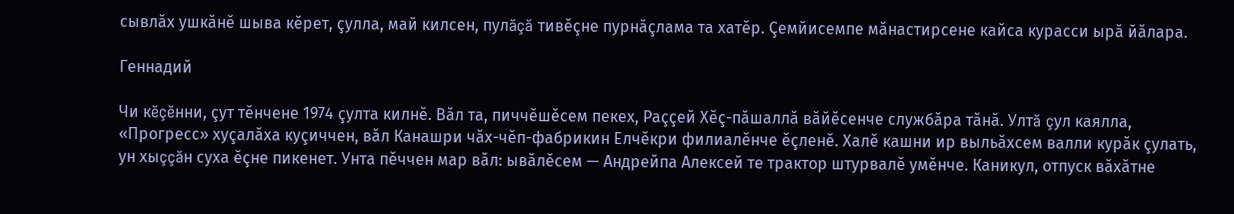сывлăх ушкăнĕ шыва кĕрет, çулла, май килсен, пулăçă тивĕçне пурнăçлама та хатĕр. Çемйисемпе мăнастирсене кайса курасси ырă йăлара.

Геннадий

Чи кĕçĕнни, çут тĕнчене 1974 çулта килнĕ. Вăл та, пиччĕшĕсем пекех, Раççей Хĕç-пăшаллă вăйĕсенче службăра тăнă. Ултă çул каялла, «Прогресс» хуçалăха куçиччен, вăл Канашри чăх-чĕп-фабрикин Елчĕкри филиалĕнче ĕçленĕ. Халĕ кашни ир выльăхсем валли курăк çулать, ун хыççăн суха ĕçне пикенет. Унта пĕччен мар вăл: ывăлĕсем — Андрейпа Алексей те трактор штурвалĕ умĕнче. Каникул, отпуск вăхăтне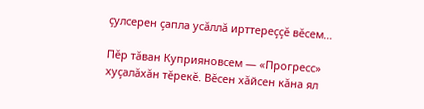çулсерен çапла усăллă ирттереççĕ вĕсем…

Пĕр тăван Куприяновсем — «Прогресс» хуçалăхăн тĕрекĕ. Вĕсен хăйсен кăна ял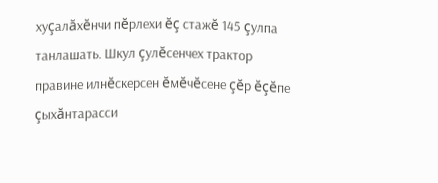хуçалăхĕнчи пĕрлехи ĕç стажĕ 145 çулпа танлашать. Шкул çулĕсенчех трактор правине илнĕскерсен ĕмĕчĕсене çĕр ĕçĕпе çыхăнтарасси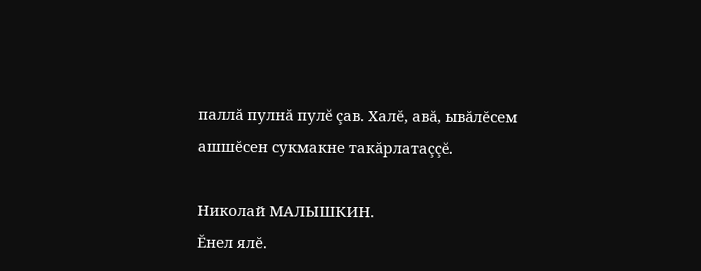паллă пулнă пулĕ çав. Халĕ, авă, ывăлĕсем ашшĕсен сукмакне такăрлатаççĕ.

Николай МАЛЫШКИН.
Ĕнел ялĕ.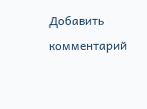Добавить комментарий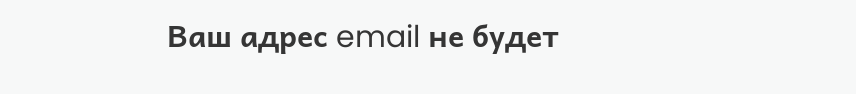Ваш адрес email не будет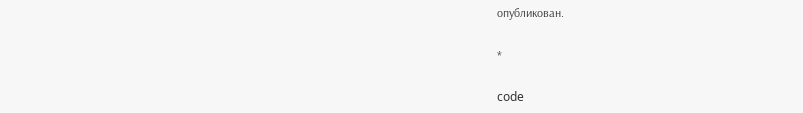опубликован.

*

code